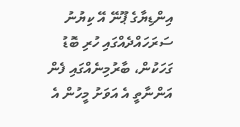އިންޑިޔާގެ ޕޫނޭ އޭ ކިޔުނު ސަރަހައްދެއްގައި ހުރި ބޮޑު ގަހަކުން، ބާރުމިނެއްގައި ފެން އަންނާތީ އެ އަވަށު މީހުން އެ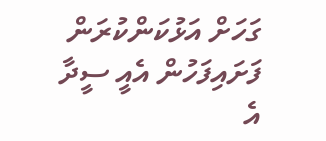ގަހަށް އަޅުކަންކުރަން ފަށައިފަހުން އެއީ ސީދާ އެ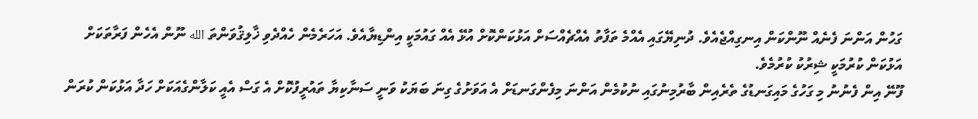ގަހުން އަންނަ ފެނެއް ނޫންކަން އިނގިއްޖެއެވެ. ދުނިޔޭގައި އެއްމެ ތަފާތު އެއްޗެއްސަށް އަޅުކަންކޮށް އުޅޭ އެއް ގައުމަކީ އިންޑިޔާއެވެ. އަހަރެމެން ހެއްދެވި ޚާލިޤުވަންތަ الله ނޫން އެހެން ފަރާތަކަށް އަޅުކަން ކުރުމަކީ ޝިރުކު ކުރުމެވެ.
ފޫނޭ އިން ފެނުނު މި ގަހުގެ މައިގަނޑުގެ ތެރެއިން ބާރުމިނުގައި ނުކުމެން އަންނަ މިފެންގަނޑަށް އެ އަވަށުގެ ގިނަ ބަޔަކު ވަނީ ސަނާކިޔާ ތައުރީފުކޮށް އެ ގަސް އެއީ ކަލާންގެއަކަށް ހަދާ އަޅުކަން ކުރަން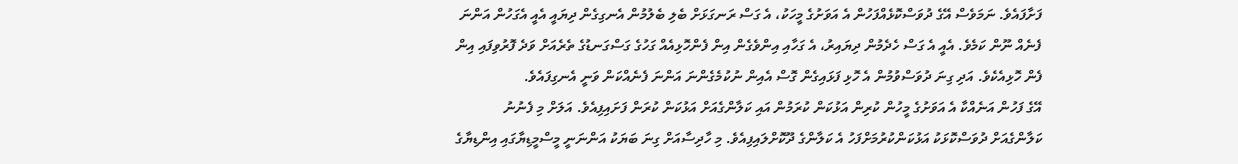ފަށާފައެވެ. ނަމަވެސް އޭގެ ދުވަސްކޮޅެއްފަހުން އެ އަވަށުގެ މީހަކު، އެ ގަސް ރަނގަޅަށް ބެލި ބެލުމުން އެނގިގެން ދިޔައީ އެއީ އެގަހުން އަންނަ ފެނެއް ނޫން ކަމެވެ. އެއީ އެ ގަސް ހެދެމުން ދިޔައިރު، އެ ގަހާއި އިންވެގެން އިން ފެންހޮޅިއެއް ގަހުގެ ގަސްގަނޑުގެ ތެރެއަށް ވަދެ ފޮރުވިފައި އިން ފެން ހޮޅިއެކެވެ. އަދި ގިނަ ދުވަސްވުމުން އެ ހޮޅި ފަޅައިގެން ގޮސް އެއިން ނުކުމެގެންނަ އަންނަ ފެނެއްކަން ވަނީ އެނގިފައެވެ.
އޭގެ ފަހުން އަނެއްކާ އެ އަވަށުގެ މީހުން ކުރިން އަޅުކަން ކުރަމުން އައި ކަލާންގެއަށް އަޅުކަން ކުރަން ފަށައިފިއެވެ. އަލަށް މި ފެނުނު ކަލާންގެއަށް ދުވަސްކޮޅަކު އަޅުކަންކުރުމަށްފަހު އެ ކަލާންގެ ދޫކޮށްލައިފިއެވެ. މި ހާދިސާއަށް ގިނަ ބަޔަކު އަންނަނީ މީސްމީޑިޔާގައި އިންޑިޔާގެ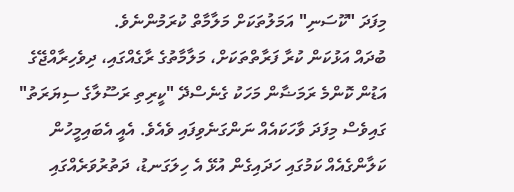މިފަދަ "ކޫސަނި" އަމަލުތަކަށް މަލާމާތް ކުރަމުންނެވެ.
ބުދައް އަޅުކަން ކުރާ ފަރާތްތަކަށް، މަލާމާތުގެ ރާގެއްގައި، ދިވެހިރާއްޖޭގެ އަޑުން ކޮންމެ ރަމަޟާން މަހަކު ގެނެސްދޭ "ކީރިތި ރަސޫލާގެ ސިޔަރަތު" ގައިވެސް މިފަދަ ވާހަކައެއް ނަންގަނެވިފައި ވެއެވެ. އެއީ އެބައިމީހުން ކަލާންގެއެއް ކަމުގައި ހަދައިގެން އުޅޭ އެ ހިލަގަނޑު، ދަތުރުވަރެއްގައި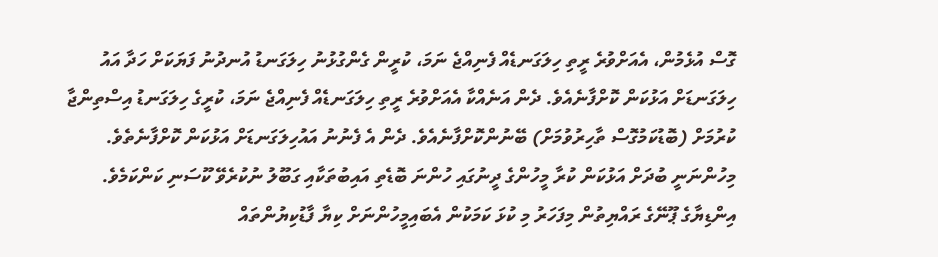ގޮސް އުޅެމުން، އެއަށްވުރެ ރީތި ހިލަގަނޑެއް ފެނިއްޖެ ނަމަ، ކުރީން ގެންގުޅުނު ހިލަގަނޑު އުނދުނު ފަޔަކަށް ހަދާ އައު ހިލަގަނޑަށް އަޅުކަން ކޮށްފާނެއެވެ. ދެން އަނެއްކާ އެއަށްވުރެ ރީތި ހިލަގަނޑެއް ފެނިއްޖެ ނަމަ، ކުރީގެ ހިލަގަނޑު އިސްތިންޖާ ކުރުމަށް (ބޮޑުކަމުގޮސް ތާހިރުވުމަށް) ބޭނުންކޮށްފާނެއެވެ. ދެން އެ ފެނުނު އައުހިލަގަނޑަށް އަޅުކަން ކޮށްފާނެތެވެ.
މިހުންނަނީ ބުދަށް އަޅުކަން ކުރާ މީހުންގެ ދީނުގައި ހުންނަ ބޮޑެތި އައިބުތަކާއި ގަބޫލު ނުކުރެވޭ ކޫސަނި ކަންކަމެވެ. އިންޑިޔާގެ ޕޫނޭގެ ރައްޔިތުން މިފަހަރު މި ކުޅަ ކަމަކުން އެބައިމީހުންނަށް ކިޔާ ފާޑުކިޔުންތައް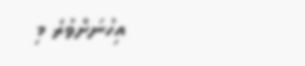އިހުނަށްވުރެ މި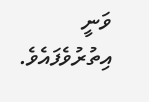ވަނީ އިތުރުވެފައެވެ.